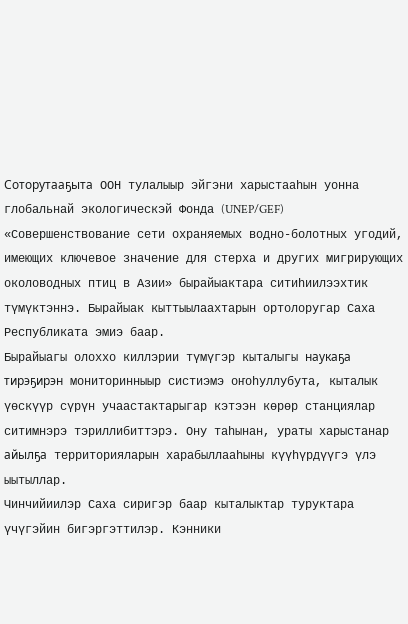Соторутааҕыта ООН тулалыыр эйгэни харыстааһын уонна глобальнай экологическэй Фонда (UNEP/GEF) «Совершенствование сети охраняемых водно-болотных угодий, имеющих ключевое значение для стерха и других мигрирующих околоводных птиц в Азии» бырайыактара ситиһиилээхтик түмүктэннэ. Бырайыак кыттыылаахтарын ортолоругар Саха Республиката эмиэ баар.
Бырайыагы олоххо киллэрии түмүгэр кыталыгы наукаҕа тирэҕирэн мониторинныыр систиэмэ оҥоһуллубута, кыталык үөскүүр сүрүн учаастактарыгар кэтээн көрөр станциялар ситимнэрэ тэриллибиттэрэ. Ону таһынан, ураты харыстанар айылҕа территорияларын харабыллааһыны күүһүрдүүгэ үлэ ыытыллар.
Чинчийиилэр Саха сиригэр баар кыталыктар туруктара үчүгэйин бигэргэттилэр. Кэнники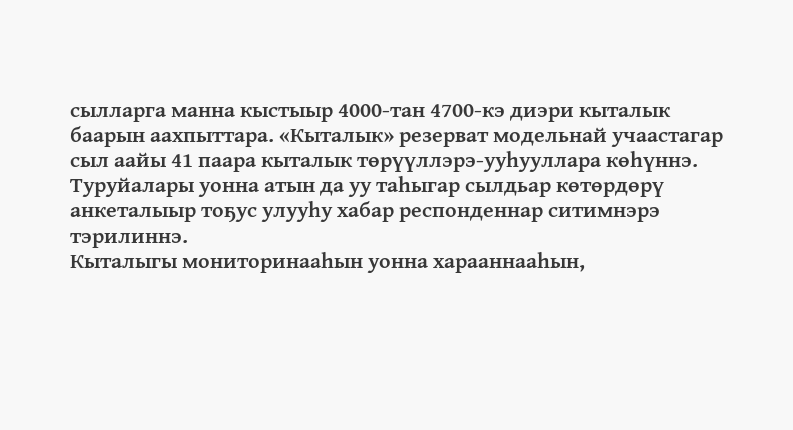сылларга манна кыстыыр 4000-тан 4700-кэ диэри кыталык баарын аахпыттара. «Кыталык» резерват модельнай учаастагар сыл аайы 41 паара кыталык төрүүллэрэ-ууһууллара көһүннэ. Туруйалары уонна атын да уу таһыгар сылдьар көтөрдөрү анкеталыыр тоҕус улууһу хабар респонденнар ситимнэрэ тэрилиннэ.
Кыталыгы мониторинааһын уонна харааннааһын,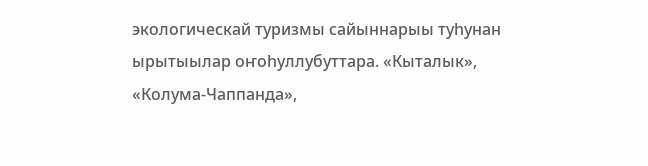экологическай туризмы сайыннарыы туһунан ырытыылар оҥоһуллубуттара. «Кыталык», «Колума-Чаппанда»,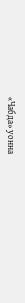«Чабда» уонна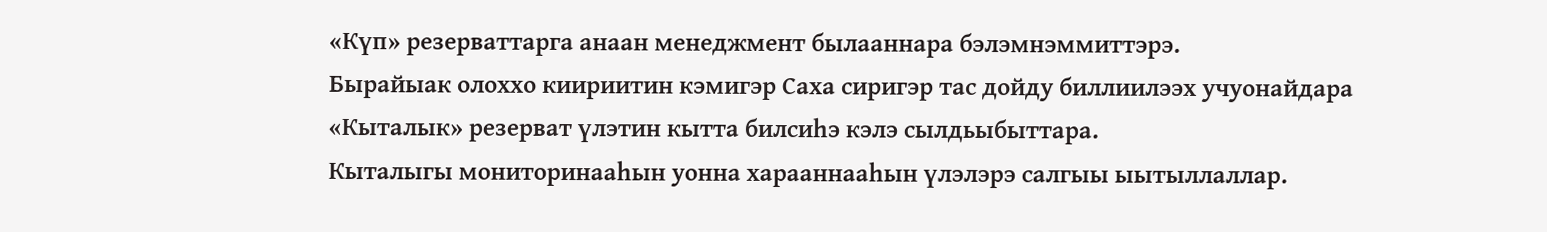«Күп» резерваттарга анаан менеджмент былааннара бэлэмнэммиттэрэ.
Бырайыак олоххо киириитин кэмигэр Саха сиригэр тас дойду биллиилээх учуонайдара «Кыталык» резерват үлэтин кытта билсиһэ кэлэ сылдьыбыттара.
Кыталыгы мониторинааһын уонна харааннааһын үлэлэрэ салгыы ыытыллаллар.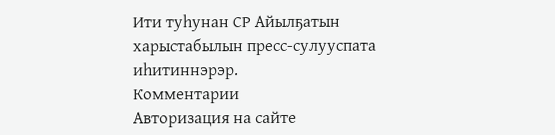Ити туһунан СР Айылҕатын харыстабылын пресс-сулууспата иһитиннэрэр.
Комментарии
Авторизация на сайте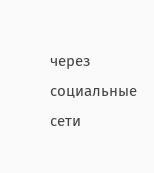через социальные сети